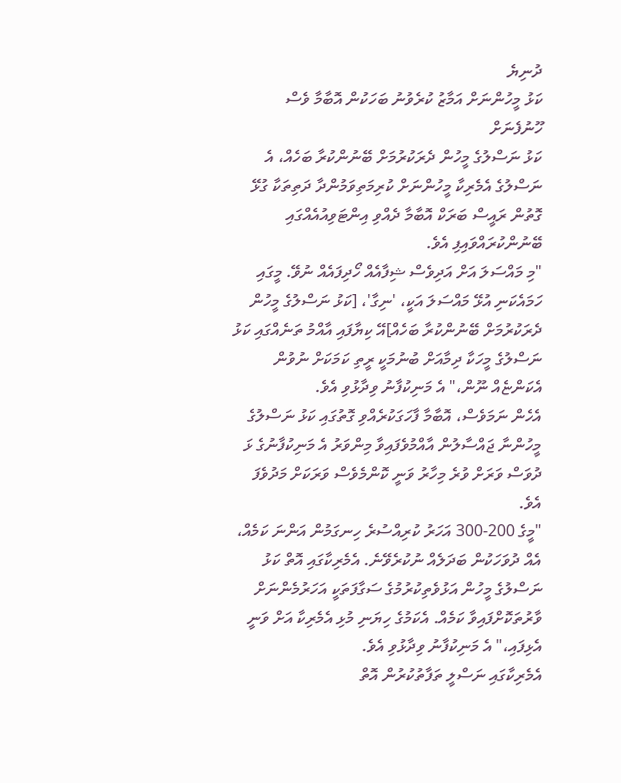ދުނިޔެ
ކަޅު މީހުންނަށް އަމާޒު ކުރެވުނު ބަހަކުން އޮބާމާ ވެސް ހޫނުފެނަށް
ކަޅު ނަސްލުގެ މީހުން ދެރަކުރުމަށް ބޭނުންކުރާ ބަހެއް، އެ ނަސްލުގެ އެމެރިކާ މީހުންނަށް ކުރިމަތިވަމުންދާ ދަތިތަކާ ގުޅޭ ގޮތުން ރައީސް ބަރަކް އޮބާމާ ދެއްވި އިންޓަވިއުއެއްގައި ބޭނުންކުރައްވައިފި އެވެ.
"މި މައްސަލަ އަށް އަދިވެސް ޝިފާއެއް ހޯދިފައެއް ނުވޭ. މީގައި ހަމައެކަނި އުޅޭ މައްސަލަ އަކީ، 'ނިގާ'، [ކަޅު ނަސްލުގެ މީހުން ދެރަކުރުމަށް ބޭނުންކުރާ ބަހެއް]އޭ ކިޔާފައި އާއްމު ތަނެއްގައި ކަޅު ނަސްލުގެ މީހަކާ ދިމާއަށް ބުނުމަކީ ރީތި ކަމަކަށް ނުވުން އެކަންޏެއް ނޫން،" އެ މަނިކުފާނު ވިދާޅުވި އެވެ.
އެހެން ނަމަވެސް، އޮބާމާ ފާހަގަކުރެއްވި ގޮތުގައި ކަޅު ނަސްލުގެ މީހުންނާ ޖައްސާލުން އާއްމުވެފައިވާ މިންވަރު އެ މަނިކުފާނުގެ ޅަ ދުވަސް ވަރަށް ވުރެ މިހާރު ވަނީ ކޮންމެވެސް ވަރަކަށް މަދުވެފަ އެވެ.
"މީގެ 200-300 އަހަރު ކުރިއްސުރެ ހިނގަމުން އަންނަ ކަމެއް، އެއް ދުވަހަކުން ބަދަލެއް ނުކުރެވޭނެ. އެމެރިކާގައި އޮތް ކަޅު ނަސްލުގެ މީހުން އަޅުވެތިކުރުމުގެ ސަގާފަތަކީ އަހަރުމެންނަށް ވާރުތަކޮށްފައިވާ ކަމެއް. އެކަމުގެ ހިޔަނި މުޅި އެމެރިކާ އަށް ވަނީ އެޅިފައި،" އެ މަނިކުފާނު ވިދާޅުވި އެވެ.
އެމެރިކާގައި ނަސްލީ ތަފާތުކުރުން އޮތް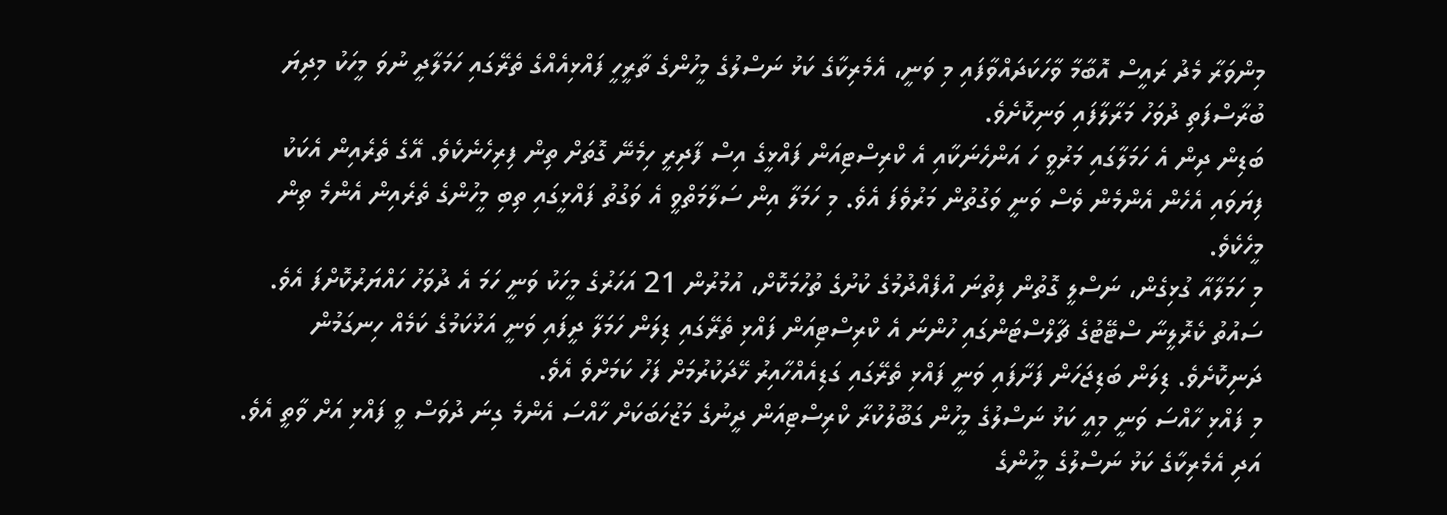މިންވަރާ މެދު ރައީސް އޮބާމާ ވާހަކަދައްވާފައި މި ވަނީ، އެމެރިކާގެ ކަޅު ނަސްލުގެ މީހުންގެ ތާރީހީ ފައްޅިއެއްގެ ތެރޭގައި ހަމަލާދީ ނުވަ މީހަކު މިދިޔަ ބުރާސްފަތި ދުވަހު މަރާލާފައި ވަނިކޮށެވެ.
ބަޑިން ދިން އެ ހަމަލާގައި މަރުވީ ހަ އަންހެނަކާއި އެ ކްރިސްޓިއަން ފައްޅީގެ އިސް ފާދިރީ ހިމެނޭ ގޮތަށް ތިން ފިރިހެނެކެވެ. އޭގެ ތެރެއިން އެކަކު ފިޔަވައި އެހެން އެންމެން ވެސް ވަނީ ވަގުތުން މަރުވެފަ އެވެ. މި ހަމަލާ އިން ސަލާމަތްވީ އެ ވަގުތު ފައްޅީގައި ތިބި މީހުންގެ ތެރެއިން އެންމެ ތިން މީހެކެވެ.
މި ހަމަލާއާ ގުޅިގެން، ނަސްލީ ގޮތުން ފިތުނަ އުފެއްދުމުގެ ކުށުގެ ތުހުމަކޮށް، އުމުރުން 21 އަހަރުގެ މީހަކު ވަނީ ހަމަ އެ ދުވަހު ހައްޔަރުކޮށްފަ އެވެ. ސައުތު ކެރޮލީނާ ސްޓޭޓުގެ ޗާލްސްޓަންގައި ހުންނަ އެ ކްރިސްޓިއަން ފައްޅި ތެރޭގައި ޑިލަން ހަމަލާ ދީފައި ވަނީ އަޅުކަމުގެ ކަމެއް ހިނގަމުން ދަނިކޮށެވެ. ޑިލަން ބަޑިޖަހަން ފަށާފައި ވަނީ ފައްޅި ތެރޭގައި ގަޑިއެއްހާއިރު ހޭދަކުރުމަށް ފަހު ކަމަށްވެ އެވެ.
މި ފައްޅި ހާއްސަ ވަނީ މިއީ ކަޅު ނަސްލުގެ މީހުން ގަބޫލުކުރާ ކްރިސްޓިއަން ދީނުގެ މަޒުހަބަކަށް ހާއްސަ އެންމެ ގިނަ ދުވަސް ވީ ފައްޅި އަށް ވާތީ އެވެ. އަދި އެމެރިކާގެ ކަޅު ނަސްލުގެ މީހުންގެ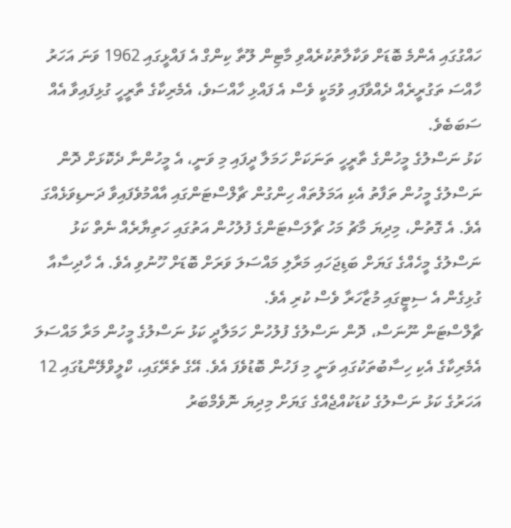ހައްގުގައި އެންމެ ބޮޑަށް ވަކާލާތުކުރެއްވި މާޓިން ލޫތާ ކިންގް އެ ފައްޅީގައި 1962 ވަނަ އަހަރު ހާއްސަ ތަގުރީރެއް ދެއްވާފައި ވުމަކީ ވެސް އެ ފައްޅި ހާއްސަވެ، އެމެރިކާގެ ތާރީހީ ގުޅިފައިވާ އެއް ސަބަބެވެ.
ކަޅު ނަސްލުގެ މީހުންގެ ތާރީހީ ތަނަކަށް ހަމަލާ ދީފައި މި ވަނީ، އެ މީހުންނާ ދެކޮޅަށް ދޮން ނަސްލުގެ މީހުން ތަފާތު އެކި އަމަލުތައް ހިންގުން ޗާލްސްޓަންގައި އާއްމުވެފައިވާ ދަނޑިވަޅެއްގަ އެވެ. އެ ގޮތުން، މިދިޔަ މާޗު މަހު ޗާލަސްޓަންގެ ފުލުހުން އަތުގައި ހަތިޔާރެއް ނެތް ކަޅު ނަސްލުގެ މީހެއްގެ ގަޔަށް ބަޑިޖަހައި މަރާލި މައްސަލަ ވަރަށް ބޮޑަށް ހޫނުވި އެވެ. އެ ހާދިސާއާ ގުޅިގެން އެ ސިޓީގައި މުޒާހަރާ ވެސް ކުރި އެވެ.
ޗާލްސްޓަން ނޫނަސް، ދޮން ނަސްލުގެ ފުލުހުން ހަމަލާދީ ކަޅު ނަސްލުގެ މީހުން މަރާ މައްސަލަ އެމެރިކާގެ އެކި ހިސާބުތަކުގައި ވަނީ މި ފަހުން ބޮޑުވެފަ އެވެ. އޭގެ ތެރޭގައި، ކްލީވްލޭންޑުގައި 12 އަހަރުގެ ކަޅު ނަސްލުގެ ކުޑަކުއްޖެއްގެ ގަޔަށް މިދިޔަ ނޮވެމްބަރު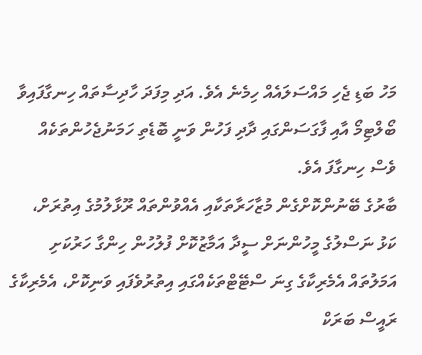މަހު ބަޑި ޖެހި މައްސަލައެއް ހިމެނެ އެވެ. އަދި މިފަދަ ހާދިސާތައް ހިނގާފައިވާ ބޯލްޓިމޯ އާއި ފާގަސަންގައި ދާދި ފަހުން ވަނީ ބޮޑެތި ހަމަނުޖެހުންތަކެއް ވެސް ހިނގާފަ އެވެ.
ބާރުގެ ބޭނުންކޮށްގެން މުޒާހަރާތަކާއި އެއްވުންތައް ރޫޅާލުމުގެ އިތުރަށް، ކަޅު ނަސްލުގެ މީހުންނަށް ސީދާ އަމާޒުކޮށް ފުލުހުން ހިންގާ ހަރުކަށި އަމަލުތައް އެމެރިކާގެ ގިނަ ސްޓޭޓްތަކެއްގައި އިތުރުވެފައި ވަނިކޮށް، އެމެރިކާގެ ރައީސް ބަރަކް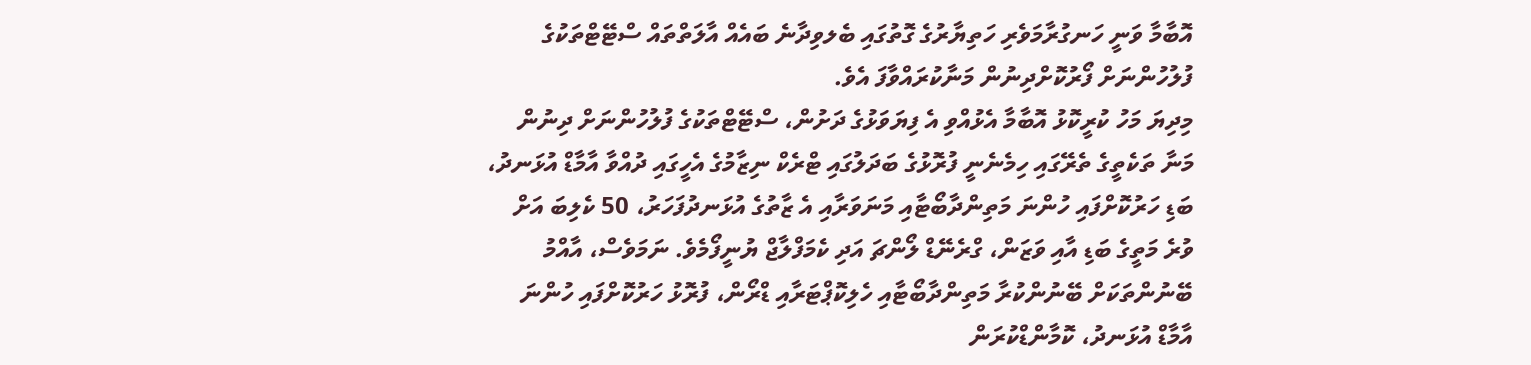އޮބާމާ ވަނީ ހަނގުރާމަވެރި ހަތިޔާރުގެ ގޮތުގައި ބެލވިދާނެ ބައެއް އާލަތްތައް ސްޓޭޓްތަކުގެ ފުލުހުންނަށް ފޯރުކޮށްދިނުން މަނާކުރައްވާފަ އެވެ.
މިދިޔަ މަހު ކުރީކޮޅު އޮބާމާ އެޅުއްވި އެ ފިޔަވަޅުގެ ދަށުން، ސްޓޭޓްތަކުގެ ފުލުހުންނަށް ދިނުން މަނާ ތަކެތީގެ ތެރޭގައި ހިމެނެނީ ފުރޮޅުގެ ބަދަލުގައި ޓްރެކް ނިޒާމުގެ އެހީގައި ދުއްވާ އާމާޑް އުޅަނދު، ބަޑި ހަރުކޮށްފައި ހުންނަ މަތިންދާބޯޓާއި މަނަވަރާއި އެ ޒާތުގެ އުޅަނދުފަހަރު، 50 ކެލިބަ އަށް ވުރެ މަތީގެ ބަޑި އާއި ވަޒަން، ގްރެނޭޑް ލޯންޗަ އަދި ކެމަފްލާޖް ޔުނީފޯމެވެ. ނަމަވެސް، އާއްމު ބޭނުންތަކަށް ބޭނުންކުރާ މަތިންދާބޯޓާއި ހެލިކޮޕްޓަރާއި ޑްރޯން، ފުރޮޅު ހަރުކޮށްފައި ހުންނަ އާމާޑް އުޅަނދު، ކޮމާންޑްކުރަން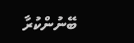ބޭނުންކުރާ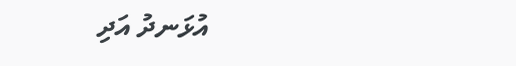އުޅަނދު އަދި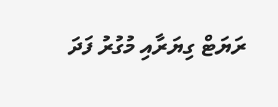ރަޔަޓް ގިޔަރާއި މުގުރު ފަދަ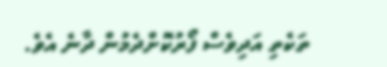ތަކެތި އަދިވެސް ފޯރުކޮށްދެމުން ދާނެ އެވެ.